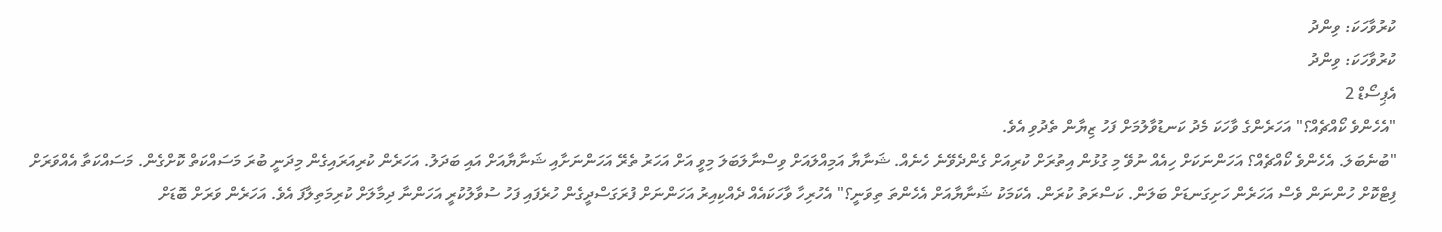ކުރުވާހަކަ: ވިންދު
ކުރުވާހަކަ: ވިންދު
އެޕިސޯޑް 2
"އެހެންވެ ކޯއްޗެއް؟" އަހަރެންގެ ވާހަކަ މެދު ކަނޑުވާލުމަށް ފަހު ޒިޔާން ތެދުވި އެވެ.
"ބުނެބަލަ. އެހެންވެ ކޯއްޗެއް؟ އަހަންނަކަށް ހިއެއް ނުވޭ މި ގުޅުން އިތުރަށް ކުރިއަށް ގެންދެވޭނެ ހެނެއް. ޝަނާޔާ އަމިއްލައަށް ވިސްނާލަބަލަ މިވީ އަށް އަހަރު ތެރޭ އަހަންނަށާއި ޝަނާޔާއަށް އައި ބަދަލު. އަހަރެން ކުރިއަރައިގެން މިދަނީ ބުރަ މަސައްކަތް ކޮށްގެން. މަސައްކަތާ އެއްވަރަށް ފިޓްކޮށް ހުންނަން ވެސް އަހަރެން ހަށިގަނޑަށް ބަލަން. ކަސްރަތު ކުރަން. އެކަމަކު ޝަނާޔާއަށް އެހެންތަ ތިވަނީ؟" އެހުރިހާ ވާހަކައެއް ދެއްކިއިރު އަހަންނަށް ފުރަގަސްދީގެން ހުރެފައި ފަހު ސުވާލުކުރީ އަހަންނާ ދިމާލަށް ކުރިމަތިލާފަ އެވެ. އަހަރެން ވަރަށް ބޮޑަށް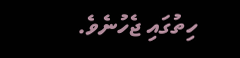ހިތުގައި ޖެހުނެވެ.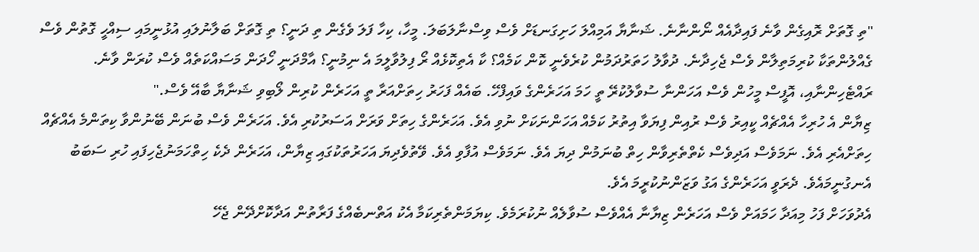"ތި ގޮތަށް ރޮއިގެން ވާނެ ފައިދާއެއް ނޯންނާނެ. ޝަނާޔާ އަމިއްލަ ހަށިގަނޑަށް ވެސް ވިސްނާލަބަލަ. މީހާ، ކިހާ ފަލަ ވެގެން ތި ދަނީ؟ ތި ގޮތަށް ބަލާނުލައި އުޅުނީމައި ސިއްހީ ގޮތުން ވެސް ގެއްލުންތަކާ ކުރިމަތިލާން ވެސް ޖެހިދާނެ. ދުވާލު ހަތަރުދަމުން ކުރެވެނީ ކޮން ކަމެއް؟ ކާ އެތިކޮޅެއް ރޯ ފިލުވާލީމަ އެ ނިމުނީ؟ އާމްދަނީ ހޯދަން މަސައްކަތެއް ވެސް ކުރަން ވާނެ. ރައްޓެހިންނާއި، އޮފީސް މީހުން ވެސް އަހަންނާ ސުވާލުކުރޭ ތީ ހަމަ އަހަރެންގެ ވައިފްހޭ. ބައެއް ފަހަރު ހިތަށްއަރާ ތީ އަހަރެން ކުރިން ލޯބިވި ޝަނާޔާ ބާއޭ ވެސް."
ޒިޔާން އެ ހުރިހާ އެއްޗެއް ކީއިރު ވެސް ރުއިން ފިޔަވާ އިތުރު ކަމެއް އަހަންނަކަށް ނުވި އެވެ. އަހަރެންގެ ހިތަށް ވަރަށް އަސަރުކުރި އެވެ. އަހަރެން ވެސް ބުނަން ބޭނުންވާ ކިތަންމެ އެއްޗެއް ހިތަށްއެރި އެވެ. ނަމަވެސް އަދިވެސް ކެތްތެރިވާން ހިތް ބުނަމުން ދިޔަ އެވެ. ނަމަވެސް އުފާވި އެވެ. ވޭތުވެދިޔަ އަހަރުތަކުގައި ޒިޔާން، އަހަރެން ދެކެ ހިތްހަމަނުޖެހިފައި ހުރި ސަބަބު އެނގުނީމައެވެ. ދެރަވީ އަހަރެންގެ އަގު ވަޒަންނުކުރީމަ އެވެ.
އެދުވަހަށް ފަހު މިއަދާ ހަމައަށް ވެސް އަހަރެން ޒިޔާނާ އެއްވެސް ސުވާލެއް ނުކުރަމެވެ. ކިޔަމަންތެރިކަމާ އެކު އަތްނބެއްގެ ފަރާތުން އަދާކޮށްދޭން ޖެހޭ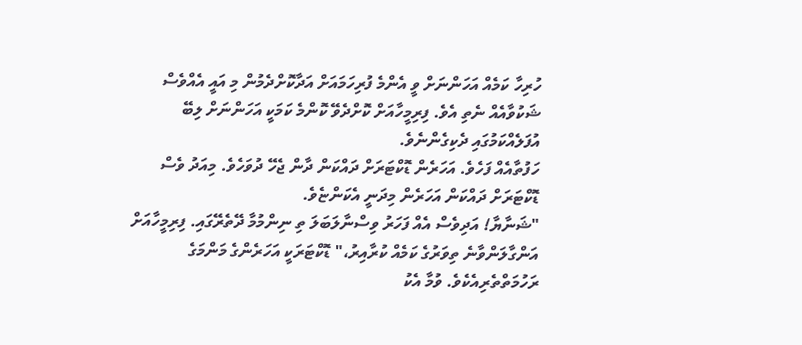ހުރިހާ ކަމެއް އަހަންނަށް ވީ އެންމެ ފުރިހަމައަށް އަދާކޮށްދެމުން މި އައީ އެއްވެސް ޝަކުވާއެއް ނެތި އެވެ. ފިރިމީހާއަށް ކޮށްދެވޭ ކޮންމެ ކަމަކީ އަހަންނަށް ލިބޭ އުފަލެއްކަމުގައި ދެކިގެންނެވެ.
ހަފުތާއެއް ފަހެވެ. އަހަރެން ޑޮކްޓަރަށް ދައްކަން ދާން ޖެހޭ ދުވަހެވެ. މިއަދު ވެސް ޑޮކްޓަރަށް ދައްކަން އަހަރެން މިދަނީ އެކަންޏެވެ.
"ޝަނާޔާ! އަދިވެސް އެއް ފަހަރު ވިސްނާލަބަލަ ތި ނިންމުމާ ދޭތެރޭގައި. ފިރިމީހާއަށް އަންގާލަންވާނެ ތިވަރުގެ ކަމެއް ކުރާއިރު،" ޑޮކްޓަރަކީ އަހަރެންގެ މަންމަގެ ރަހުމަތްތެރިއެކެވެ. ވުމާ އެކު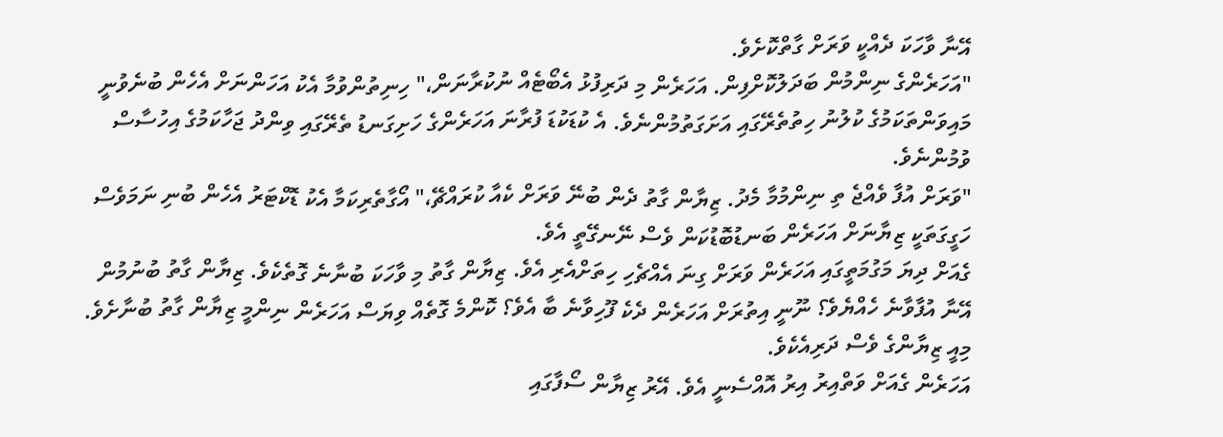އޭނާ ވާހަކަ ދެއްކީ ވަރަށް ގާތްކޮށެވެ.
"އަހަރެންގެ ނިންމުން ބަދަލުކޮށްފިން. އަހަރެން މި ދަރިފުޅު އެބޯޓެއް ނުކުރާނަން،" ހިނިތުންވުމާ އެކު އަހަންނަށް އެހެން ބުނެވުނީ މައިވަންތަކަމުގެ ކުލުނު ހިތުތެރޭގައި އަށަގަތުމުންނެވެ. އެ ކުޑަކުޑަ ފުރާނަ އަހަރެންގެ ހަށިގަނޑު ތެރޭގައި ވިންދު ޖަހާކަމުގެ އިހުސާސް ވުމުންނެވެ.
"ވަރަށް އުފާ ވެއްޖެ ތި ނިންމުމާ މެދު. ޒިޔާން ގާތު ދެން ބުނޭ ވަރަށް ކެއާ ކުރައްޗޭ،" އޯގާތެރިކަމާ އެކު ޑޮކްޓަރު އެހެން ބުނި ނަމަވެސް ހަގީގަތަކީ ޒިޔާނަށް އަހަރެން ބަނޑުބޮޑުކަން ވެސް ނޭނގޭތީ އެވެ.
ގެއަށް ދިޔަ މަގުމަތީގައި އަހަރެން ވަރަށް ގިނަ އެއްޗެހި ހިތަށްއެރި އެވެ. ޒިޔާން ގާތު މި ވާހަކަ ބުނާނެ ގޮތެކެވެ. ޒިޔާން ގާތު ބުނުމުން އޭނާ އުފާވާނެ ހެއްޔެވެ؟ ނޫނީ އިތުރަށް އަހަރެން ދެކެ ފޫހިވާނެ ބާ އެވެ؟ ކޮންމެ ގޮތެއް ވިޔަސް އަހަރެން ނިންމީ ޒިޔާން ގާތު ބުނާށެވެ. މިއީ ޒިޔާންގެ ވެސް ދަރިއެކެވެ.
އަހަރެން ގެއަށް ވަތްއިރު އިރު އޮއްސެނީ އެވެ. އޭރު ޒިޔާން ސޯފާގައި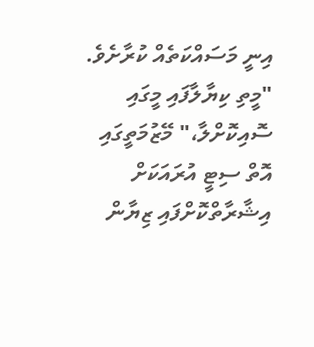އިނީ މަސައްކަތެއް ކުރާށެވެ.
"މީތި ކިޔާލާފައި މީގައި ސޮއިކޮށްލާ،" މޭޒުމަތީގައި އޮތް ސިޓީ އުރައަކަށް އިޝާރާތްކޮށްފައި ޒިޔާން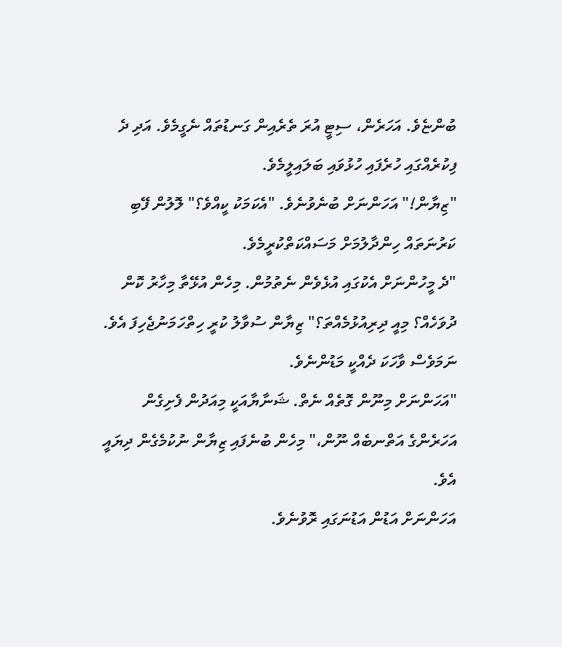ބުންޏެވެ. އަހަރެން، ސިޓީ އުރަ ތެރެއިން ގަނޑުތައް ނެގީމެވެ. އަދި ދެ ފިކުރެއްގައި ހުރެފައި ހުޅުވައި ބަލައިލީމެވެ.
"ޒިޔާން!" އަހަންނަށް ބުނެވުނެވެ. "އެކަމަކު ކީއްވެ؟" ލޮލުން ފޭބި ކަރުނަތައް ހިންދާލުމަށް މަސައްކަތްކުރީމެވެ.
"ދެ މީހުންނަށް އެކުގައި އުޅެވެން ނެތުމުން. މިހެން އުޅޭތާ މިހާރު ކޮން ދުވަހެއް؟ މިއީ ދިރިއުޅުމެއްތަ؟" ޒިޔާން ސުވާލު ކުރީ ހިތްހަމަނުޖެހިފަ އެވެ. ނަމަވެސް ވާހަކަ ދެއްކީ މަޑުންނެވެ.
"އަހަންނަށް މިނޫން ގޮތެއް ނެތް. ޝަނާޔާއަކީ މިއަދުން ފެށިގެން އަހަރެންގެ އަތްނބެއް ނޫން،" މިހެން ބުނެފައި ޒިޔާން ނުކުމެގެން ދިޔައީ އެވެ.
އަހަންނަށް އަޑުން އަޑުނަގައި ރޮވުނެވެ.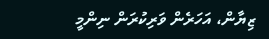ޒިޔާން، އަހަރެން ވަރިކުރަން ނިންމީ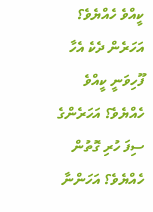ކީއްވެ ހެއްޔެވެ؟ އަހަރެން ދެކެ އެހާ ފޫހިވަނީ ކީއްވެ ހެއްޔެވެ؟ އަހަރެންގެ ސިފަ ހުރި ގޮތުން ހެއްޔެވެ؟ އަހަންނާ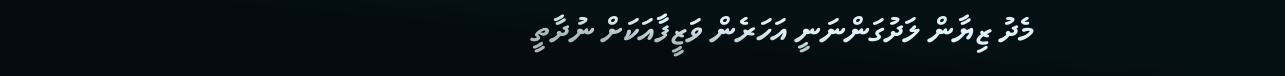މެދު ޒިޔާން ލަދުގަންނަނީ އަހަރެން ވަޒީފާއަކަށް ނުދާތީ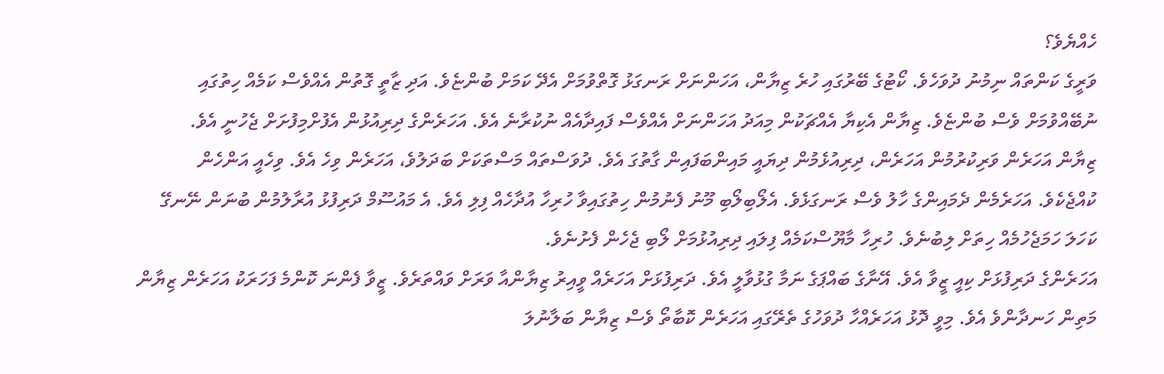ހެއްޔެވެ؟
ވަރީގެ ކަންތައް ނިމުނު ދުވަހެވެ. ކޯޓުގެ ބޭރުގައި ހުރެ ޒިޔާން، އަހަންނަށް ރަނގަޅު ގޮތްވުމަށް އެދޭ ކަމަށް ބުންޏެވެ. އަދި ޒާތީ ގޮތުން އެއްވެސް ކަމެއް ހިތުގައި ނުބޭއްވުމަށް ވެސް ބުންޏެވެ. ޒިޔާން އެކިޔާ އެއްޗަކުން މިއަދު އަހަންނަށް އެއްވެސް ފައިދާއެއް ނުކުރާނެ އެވެ. އަހަރެންގެ ދިރިއުޅުން އެފުށްމިފުށަށް ޖެހުނީ އެވެ.
ޒިޔާން އަހަރެން ވަރިކުރުމުން އަހަރެން، ދިރިއުޅެމުން ދިޔައީ މައިންބަފައިން ގާތުގަ އެވެ. ދުވަސްތައް މަސްތަކަށް ބަދަލުވެ، އަހަރެން ވިހެ އެވެ. ވިހެއީ އަންހެން ކުއްޖެކެވެ. އަހަރެމެން ދެމައިންގެ ހާލު ވެސް ރަނގަޅެވެ. އެލޯބިލޯބި މޫނު ފެނުމުން ހިތުގައިވާ ހުރިހާ އުދާހެއް ފިލި އެވެ. އެ މައުސޫމް ދަރިފުޅު އުރާލުމުން ބުނަން ނޭނގޭ ކަހަލަ ހަމަޖެހުމެއް ހިތަށް ލިބުނެވެ. ހުރިހާ މާޔޫސްކަމެއް ފިލައި ދިރިއުޅުމަށް ލޯބި ޖެހެން ފެށުނެވެ.
އަހަރެންގެ ދަރިފުޅަށް ކިއީ ޒީވާ އެވެ. އޭނާގެ ބައްޕަގެ ނަމާ ގުޅުވާލީ އެވެ. ދަރިފުޅަށް އަހަރެއް ވީއިރު ޒިޔާންއާ ވަރަށް ވައްތަރެވެ. ޒީވާ ފެންނަ ކޮންމެ ފަހަރަކު އަހަރެން ޒިޔާން މަތިން ހަނދާންވެ އެވެ. މިވީ ދޮޅު އަހަރެއްހާ ދުވަހުގެ ތެރޭގައި އަހަރެން ކޮބާތޯ ވެސް ޒިޔާން ބަލާނުލަ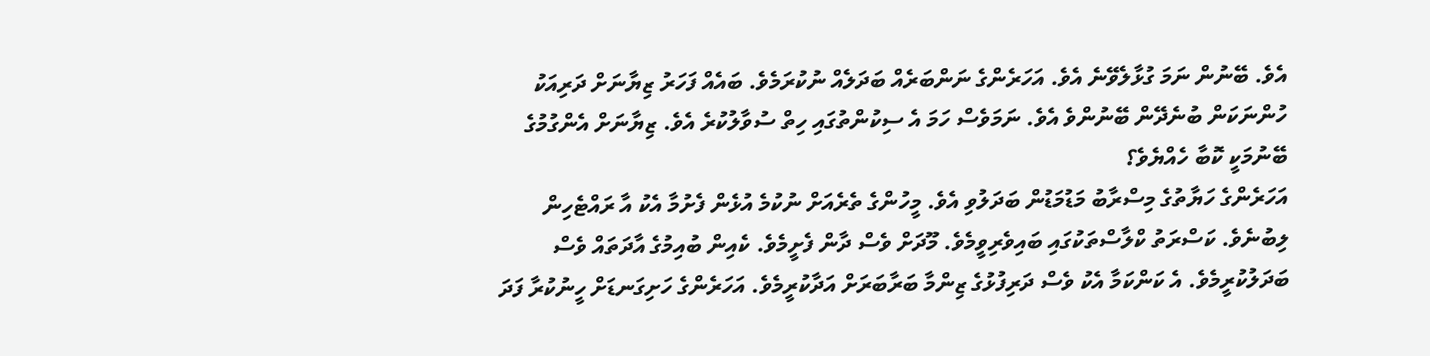އެވެ. ބޭނުން ނަމަ ގުޅާލެވޭނެ އެވެ. އަހަރެންގެ ނަންބަރެއް ބަދަލެއް ނުކުރަމެވެ. ބައެއް ފަހަރު ޒިޔާނަށް ދަރިއަކު ހުންނަކަން ބުނެދޭން ބޭނުންވެ އެވެ. ނަމަވެސް ހަމަ އެ ސިކުންތުގައި ހިތް ސުވާލުކުރެ އެވެ. ޒިޔާނަށް އެންގުމުގެ ބޭނުމަކީ ކޮބާ ހެއްޔެވެ؟
އަހަރެންގެ ހަޔާތުގެ މިސްރާބު މަޑުމަޑުން ބަދަލުވި އެވެ. މީހުންގެ ތެރެއަށް ނުކުމެ އުޅެން ފެށުމާ އެކު އާ ރައްޓެހިން ލިބުނެވެ. ކަސްރަތު ކްލާސްތަކުގައި ބައިވެރިވީމެވެ. މޫދަށް ވެސް ދާން ފެށީމެވެ. ކެއިން ބުއިމުގެ އާދަތައް ވެސް ބަދަލުކުރީމެވެ. އެ ކަންކަމާ އެކު ވެސް ދަރިފުޅުގެ ޒިންމާ ބަރާބަރަށް އަދާކުރީމެވެ. އަހަރެންގެ ހަށިގަނޑަށް ހީނުކުރާ ފަދަ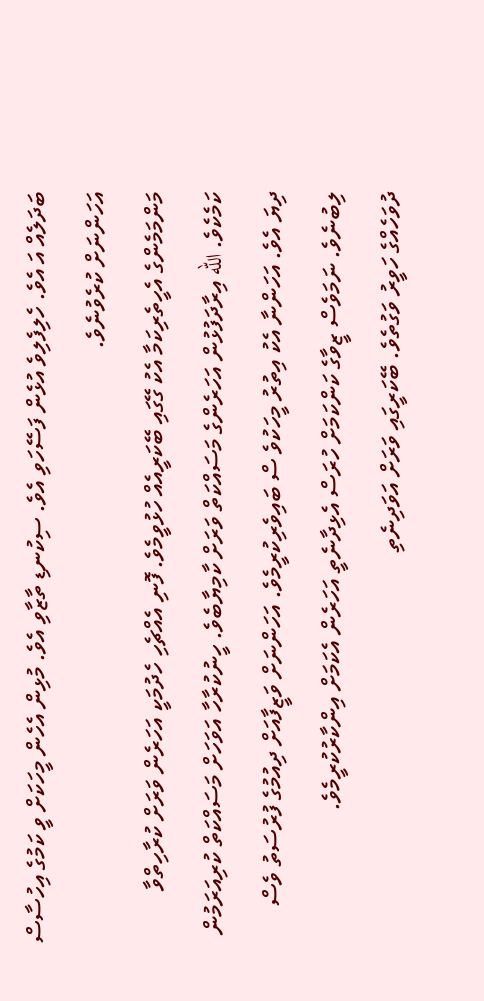ބަދަލެއް އަ އެވެ. ހެލިފެލިވެ އުޅެން ފަސޭހަވި އެވެ. ސިކުނޑި ތާޒާވި އެވެ. މުޅިން އެހެން މީހަކަށް ވީ ކަމުގެ އިހުސާސް އަހަންނަށް ކުރެވުނެވެ.
މަންމަމެންގެ އެހީތެރިކަމާ އެކު ގޭގައި ބޭކަރީއެއް ހުޅުވީމެވެ. ފޮނި އެއްޗެހި ހެދުމަކީ އަހަރެން ވަރަށް ކުރާހިތްވާ ކަމެކެވެ. الله އިރާދަފުޅުން އަހަރެންގެ މަސައްކަތް ވަރަށް ކާމިޔާބެވެ. ހީނުކުރާހާ އަވަހަށް މަސައްކަތް ކުރިއަރަމުން ދިޔަ އެވެ. އަހަންނާ އެކު އިތުރު މީހަކުވެ ސް ބައިވެރިކުރީމެވެ. އަހަންނަށް ވަޒީފާއަށް ދިއުމުގެ ފުރުސަތު ވެސް ލިބުނެވެ. ނަމަވެސް ޒީވާގެ ކަންކަމަށް ހުރަސް އެޅިދާނެތީ އަހަރެން އެކަމަށް އިންކާރުކުރީމެވެ.
ދުވަހެއްގެ ހަވީރު ވަގުތެވެ. ބޭކަރީގައި ވަރަށް އަވަދިނެތި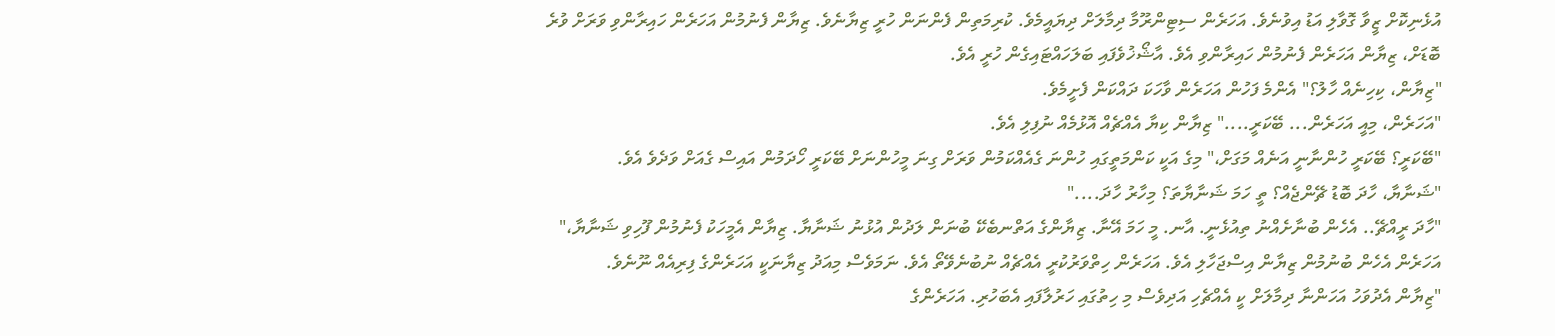އުޅެނިކޮށް ޒީވާ ގޮވާލި އަޑު އިވުނެވެ. އަހަރެން ސިޓިންރޫމާ ދިމާލަށް ދިޔައީމެވެ. ކުރިމަތިން ފެންނަން ހުރީ ޒިޔާނެވެ. ޒިޔާން ފެނުމުން އަހަރެން ހައިރާންވި ވަރަށް ވުރެ ބޮޑަށް، ޒިޔާން އަހަރެން ފެނުމުން ހައިރާންވި އެވެ. އާޝޯޚުވެފައި ބަލަހައްޓައިގެން ހުރީ އެވެ.
"ޒިޔާން، ކިހިނެއް ހާލު؟" އެންމެ ފަހުން އަހަރެން ވާހަކަ ދައްކަން ފެށީމެވެ.
"އަހަރެން، މިއީ އަހަރެން... ބޭކަރީ...." ޒިޔާން ކިޔާ އެއްޗެއް އޮޅުމެއް ނުފިލި އެވެ.
"ބޭކަރީ؟ ބޭކަރީ ހުންނާނީ އަނެއް މަގަށް،" މިގެ އަކީ ކަންމަތީގައި ހުންނަ ގެއެއްކަމުން ވަރަށް ގިނަ މީހުންނަށް ބޭކަރީ ހޯދަމުން އައިސް ގެއަށް ވަދެވެ އެވެ.
"ޝަނާޔާ، ހާދަ ބޮޑު ޗޭންޖެއް؟ ތީ ހަމަ ޝަނާޔާތަ؟ މިހާރު ހާދަ...."
"ހާދަ ރީއްޗޭ.. އެހެން ބުނާށެއްނު ތިއުޅެނީ. އާނ. މީ ހަމަ އޭނާ. ޒިޔާންގެ އަތްނބެކޭ ބުނަން ލަދުން އުޅުނު ޝަނާޔާ. ޒިޔާން އެމީހަކު ފެނުމުން ފޫހިވި ޝަނާޔާ،" އަހަރެން އެހެން ބުނުމުން ޒިޔާން އިސްޖަހާލި އެވެ. އަހަރެން ހިތްވަރުކުރީ އެއްޗެއް ނުބުނެވޭތޯ އެވެ. ނަމަވެސް މިއަދު ޒިޔާނަކީ އަހަރެންގެ ފިރިއެއް ނޫނެވެ.
"ޒިޔާން އެދުވަހު އަހަންނާ ދިމާލަށް ކީ އެއްޗެހި އަދިވެސް މި ހިތުގައި ހަރުލާފައި އެބަހުރި. އަހަރެންގެ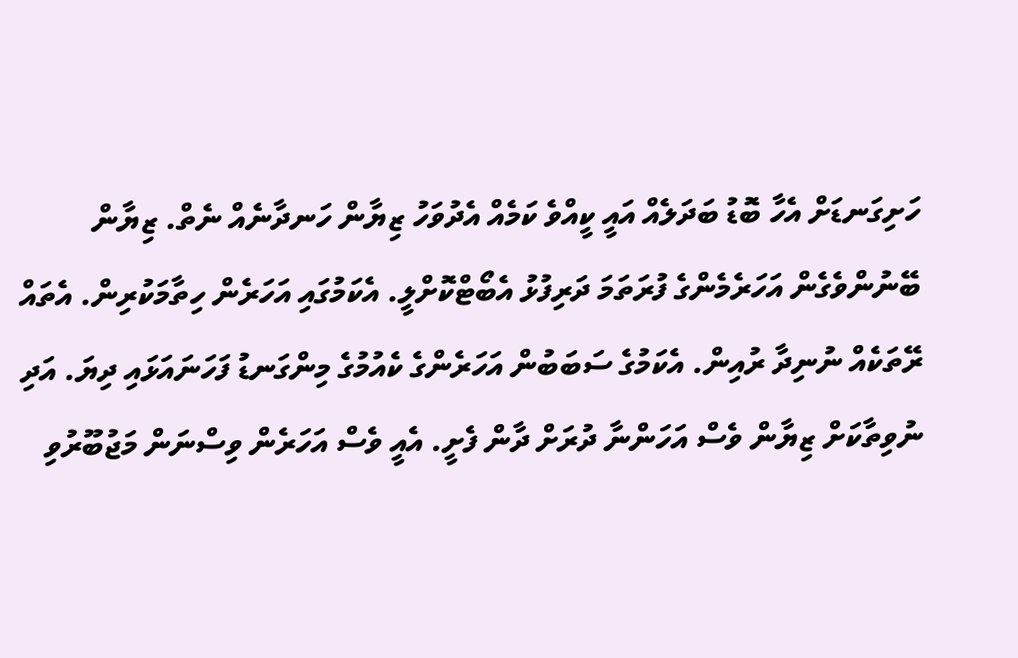ހަށިގަނޑަށް އެހާ ބޮޑު ބަދަލެއް އައީ ކީއްވެ ކަމެއް އެދުވަހު ޒިޔާން ހަނދާނެއް ނެތް. ޒިޔާން ބޭނުންވެގެން އަހަރެމެންގެ ފުރަތަމަ ދަރިފުޅު އެބޯޓްކޮށްލީ. އެކަމުގައި އަހަރެން ހިތާމަކުރިން. އެތައް ރޭތަކެއް ނުނިދާ ރުއިން. އެކަމުގެ ސަބަބުން އަހަރެންގެ ކެއުމުގެ މިންގަނޑު ފަހަނައަޅައި ދިޔަ. އަދި ނުވިތާކަށް ޒިޔާން ވެސް އަހަންނާ ދުރަށް ދާން ފެށީ. އެއީ ވެސް އަހަރެން ވިސްނަން މަޖުބޫރުވި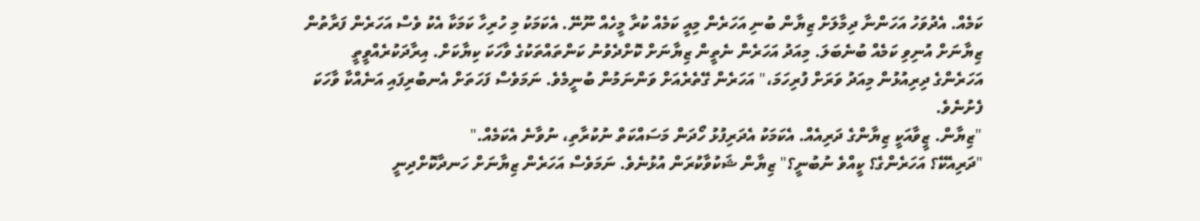ކަމެއް. އެދުވަހު އަހަންނާ ދިމާލަށް ޒިޔާން ބުނި އަހަރެން މިއީ ކަމެއް ކުރާ މީހެއް ނޫނޭ. އެކަމަކު މި ހުރިހާ ކަމަކާ އެކު ވެސް އަހަރެން ފަރާތުން ޒިޔާނަށް އުނިވި ކަމެއް ބުނެބަލަ. މިއަދު އަހަރެން ނެތީން ޒިޔާނަށް ކޮށްދެވުނު ކަންތައްތަކުގެ ވާހަކަ ކިޔާކަށް. އިރާދަކުރެއްވީތީ އަހަރެންގެ ދިރިއުޅުން މިއަދު ވަރަށް ފުރިހަމަ،" އަހަރެން ގޭތެރެއަށް ވަންނަމުން ބުނީމެވެ. ނަމަވެސް ފަހަތަށް އެނބުރިފައި އަނެއްކާ ވާހަކަ ފެށުނެވެ.
"ޒިޔާން. ޒީވާއަކީ ޒިޔާންގެ ދަރިއެއް. އެކަމަކު އެދަރިފުޅު ހޯދަން މަސައްކަތް ނުކުރާތި، ނުވާނެ އެކަމެއް."
"ދަރިއެކޭ؟ އަހަރެންގެ؟ ކީއްވެ ނުބުނީ؟" ޒިޔާން ޝަކުވާކުރަން އުޅުނެވެ. ނަމަވެސް އަހަރެން ޒިޔާނަށް ހަނދާކޮށްދިނީ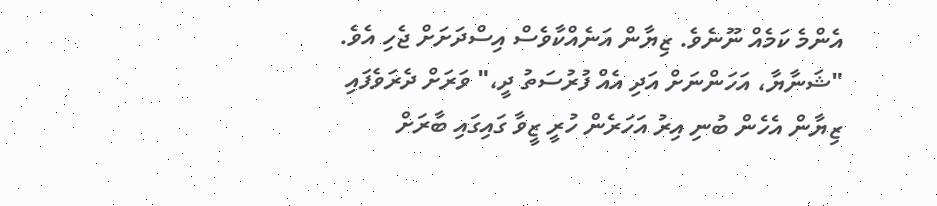އެންމެ ކަމެއް ނޫނެވެ. ޒިޔާން އަނެއްކާވެސް އިސްދަށަށް ޖެހި އެވެ.
"ޝަނާޔާ، އަހަންނަށް އަދި އެއް ފުރުސަތު ދީ،" ވަރަށް ދެރަވެފައި ޒިޔާން އެހެން ބުނި އިރު އަހަރެން ހުރީ ޒީވާ ގައިގައި ބާރަށް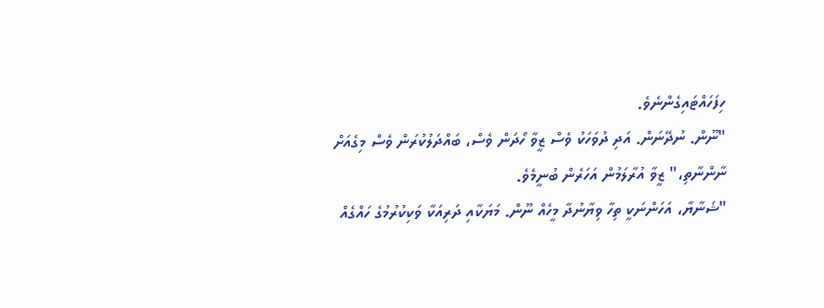ހިފަހައްޓައިގެންނެވެ.
"ނޫން. ނުދޭނަން. އަދި ދުވަހަކު ވެސް ޒީވާ ހޯދަން ވެސް، ބައްދަލުކުރަން ވެސް މިގެއަށް ނާންނާތި،" ޒީވާ އުރާލަމުން އަހަރެން ބުނީމެވެ.
"ޝަނާޔާ، އަހަންނަކީ ތިހާ ވިޔާނުދާ މީހެއް ނޫން. މަޔަކާއި ދަރިއަކާ ވަކިކުރުމުގެ ހައްގެއް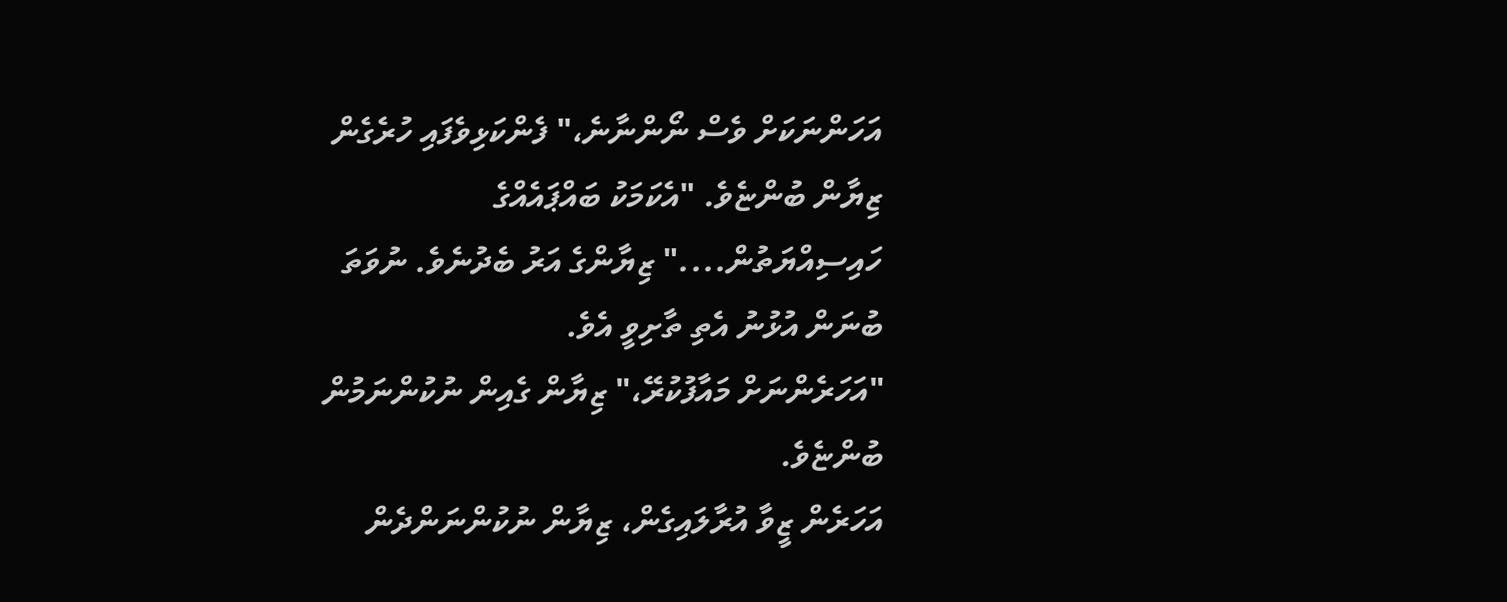އަހަންނަކަށް ވެސް ނޯންނާނެ،" ފެންކަޅިވެފައި ހުރެގެން ޒިޔާން ބުންޏެވެ. "އެކަމަކު ބައްޕައެއްގެ ހައިސިއްޔަތުން...." ޒިޔާންގެ އަރު ބެދުނެވެ. ނުވަތަ ބުނަން އުޅުނު އެތި ތާށިވީ އެވެ.
"އަހަރެންނަށް މައާފުކުރޭ،" ޒިޔާން ގެއިން ނުކުންނަމުން ބުންޏެވެ.
އަހަރެން ޒީވާ އުރާލައިގެން، ޒިޔާން ނުކުންނަންދެން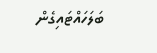ބަލަހައްޓައިގެން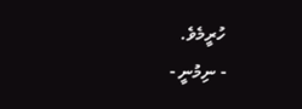ހުރީމެވެ.
- ނިމުނީ -